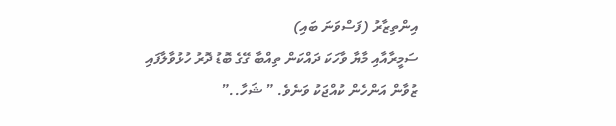އިންތިޒާރު (ފަސްވަނަ ބައި)
ސަމީރާއާއި މާޔާ ވާހަކަ ދައްކަން ތިއްބާ ގޭގެ ބޮޑު ދޮރު ހުޅުވާލާފައި ޒުވާން އަންހެން ކުއްޖަކު ވަނެވެ. ” ޝަހާ..”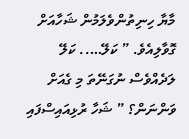މާޔާ ހިނިތުންވެލަމުން ޝަހާއަށް ގޮވާލިއެވެ. ” ކަލޭ….. ކަލޭ ލަދެއްވެސް ނުގަނޭތަ މި ގެއަށް ވަންނަން؟ ” ޝަހާ ރުޅިއައިސްފައި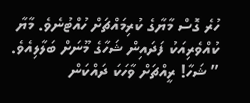ހުރެ ގޮސް މާޔާގެ ކުރިމައްޗަށް ހުއްޓުނެވެ. މާޔާ ކުއްވެރިއަކު ފަދައިން ޝަހާގެ މޫނަށް ބަލާލިއެވެ.
” ޝަހާ! ރީއްޗަށް ވާހަކަ ދައްކަން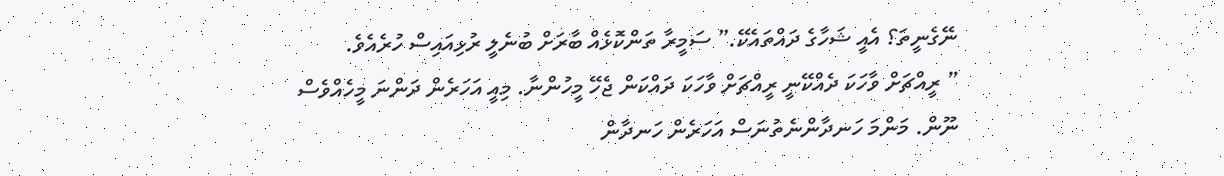ނޭގެނީތަ؟ އެއީ ޝަހާގެ ދައްތައެކޭ.” ސަމީރާ ތަންކޮޅެއް ބާރަށް ބުނެލީ ރުޅިއައިސް ހުރެއެވެ.
” ރީއްޗަށް ވާހަކަ ދެއްކޭނީ ރީއްޗަށް ވާހަކަ ދައްކަން ޖެހޭ މީހުންނާ. މިއީ އަހަރެން ދަންނަ މީހެއްވެސް ނޫން. މަންމަ ހަނދާންނެތުނަސް އަހަރެން ހަނދާން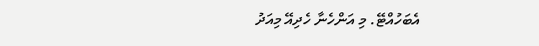އެބަހުއްޓޭ. މި އަންހެނާ ހެދިއޭ މިއަދު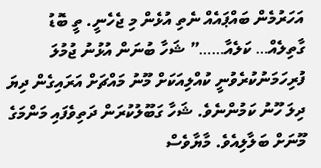އަހަރުމެން ބައްޕައެއް ނެތި އުޅެން މި ޖެހެނީ. ތީ ބޮޑު ގާތިލެއް… ކަލެއާ……” ޝަހާ ބުނަން އުޅުނު ޖުމުލަ ފުރިހަމަނުކުރެވުނީ ކުއްލިއަކަށް މޫނު މައްޗަށް އަރައިގެން ދިޔަ ދިލަ ހޫނު ކަމުންނެވެ. ޝަހާ ގަބޫލުކުރަން ދަތިވެފައި މަންމަގެ މޫނަށް ބަލާލިއެވެ. މާޔާވެސް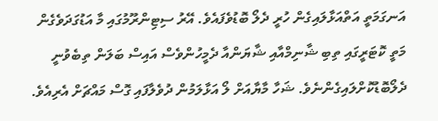އަނގަމަތީ އަތްއަޅާލައިގެން ހުރީ ދެލޯ ބޮޑުވެފައެވެ. އޭރު ސިޓިންރޫމުގައި މާ އަޑުގަދަވެގެން މަތީ ކޮޓަރީގައި ތިބި ޝާނިމްއާއި ޝާޔަންއާ ދެމީހުންވެސް އައިސް ބަލަން ތިބެވުނީ ދެލޯބޮޑުކޮށްލައިގެންނެވެ. ޝަހާ މާޔާއަށް ލޯ އަޅާލަމުން ދުވެލާފައި ގޮސް މައްޗަށް އެރިއެވެ.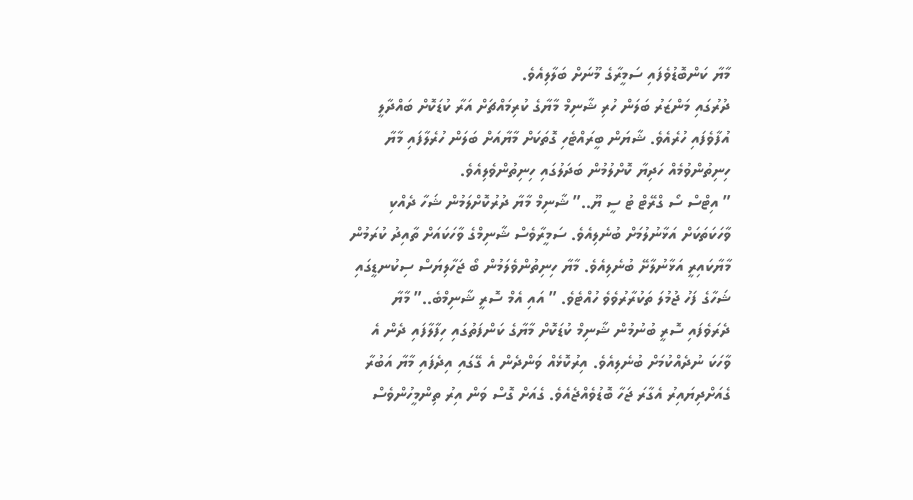މާޔާ ކަންބޮޑުވެފައި ސަމީރާގެ މޫނަށް ބަލާލިއެވެ.
ދުރުގައި މަންޒަރު ބަލަން ހުރި ޝާނިމް މާޔާގެ ކުރިމައްޗަށް އަރާ ކުޑަކޮށް ބައްދާލީ އުފާވެފައި ހުރެއެވެ. ޝާޔަން ބީރައްޓެހި ގޮތަކަށް މާޔާއަށް ބަލަން ހުރެލާފައި މާޔާ ހިނިތުންވުމެއް ހަދިޔާ ކޮށްލުމުން ބަދަލުގައި ހިނިތުންވެލިއެވެ.
” އިޓްސް ސޯ ގްރޭޓް ޓު ސީ ޔޫ..” ޝާނިމް މާޔާ ދުރުކޮށްލަމުން ޝަހާ ދެއްކި ވާހަކަތަކަށް އަޅާނުލުމަށް ބުނެލިއެވެ. ސަމީރާވެސް ޝާނިމްގެ ވާހަކައަށް ތާއިދު ކުރަމުން މާޔާކައިރީ އަޅާނުލާށޭ ބުނެލިއެވެ. މާޔާ ހިނިތުންވެލަމުން ބޯ ޖަހާލިޔަސް ސިކުނޑީގައި ޝަހާގެ ފަހު ޖުމުލަ ތަކުރާރުވެވެ ހުއްޓެވެ. ” އައި އެމް ސޮރީ ޝާނިމްބެ..” މާޔާ ދެރަވެފައި ސޮރީ ބުނުމުން ޝާނިމް ކުޑަކޮށް މާޔާގެ ކަންފަތުގައި ހިފާލާފައި ދެން އެ ވާހަކަ ނުދެއްކުމަށް ބުނެލިއެވެ. އިރުކޮޅެއް ވަންދެން އެ ގޭގައި އިދެފައި މާޔާ އަބުރާ ގެއަށްދިޔައިރު އެގާރަ ޖަހާ ބޮޑުވެއްޖެއެވެ. ގެއަށް ގޮސް ވަން އިރު ތިންމީހުންވެސް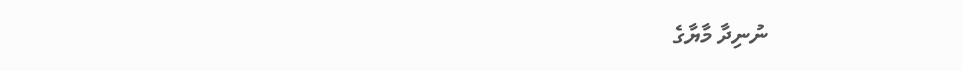ނުނިދާ މާޔާގެ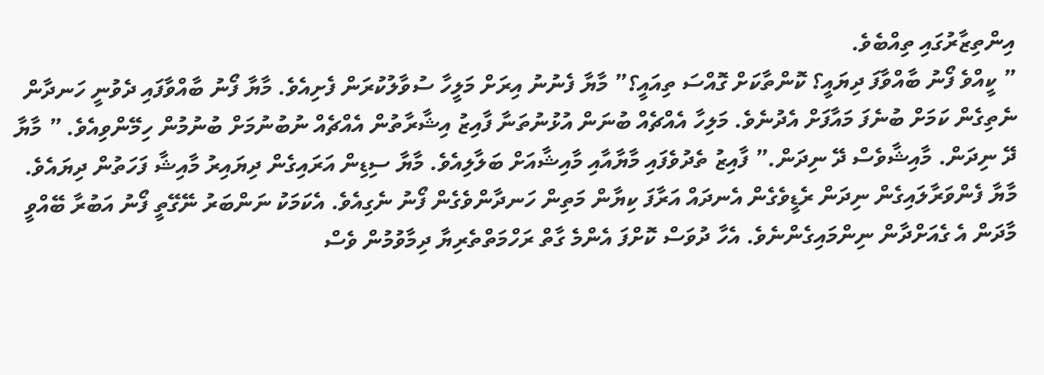އިންތިޒާރުގައި ތިއްބެވެ.
” ކީއްވެ ފޯނު ބާއްވާފަ ދިޔައީ؟ ކޮންތާކަށް ގޮއްސަ ތިއައީ؟” މާޔާ ފެނުނު އިރަށް މަލީހާ ސުވާލުކުރަން ފެށިއެވެ. މާޔާ ފޯނު ބާއްވާފައި ދެވުނީ ހަނދާން ނެތިގެން ކަމަށް ބުނެފަ މައާފަށް އެދުނެވެ. މަލިހާ އެއްޗެއް ބުނަން އުޅުނުތަނާ ފާއިޒު އިޝާރާތުން އެއްޗެއް ނުބުނުމަށް ބުނުމުން ހިމޭންވިއެވެ. ” މާޔާ ދޭ ނިދަން. މާއިޝާވެސް ދޭ ނިދަން.” ފާއިޒު ތެދުވެފައި މާޔާއާއި މާއިޝާއަށް ބަލާލިއެވެ. މާޔާ ސިޑިން އަރައިގެން ދިޔައިރު މާއިޝާ ފަހަތުން ދިޔައެވެ. މާޔާ ފެންވަރާލައިގެން ނިދަން ރެޑީވެގެން އެނދައް އަރާފަ ކިޔާން މަތިން ހަނދާންވެގެން ފޯނު ނެގިއެވެ. އެކަމަކު ނަންބަރު ނޭގޭތީ ފޯނު އަބުރާ ބޭއްވީ މާދަން އެ ގެއަށްދާން ނިންމައިގެންނެވެ. އެހާ ދުވަސް ކޮށްފަ އެންމެ ގާތް ރަހްމަތްތެރިޔާ ދިމާވުމުން ވެސް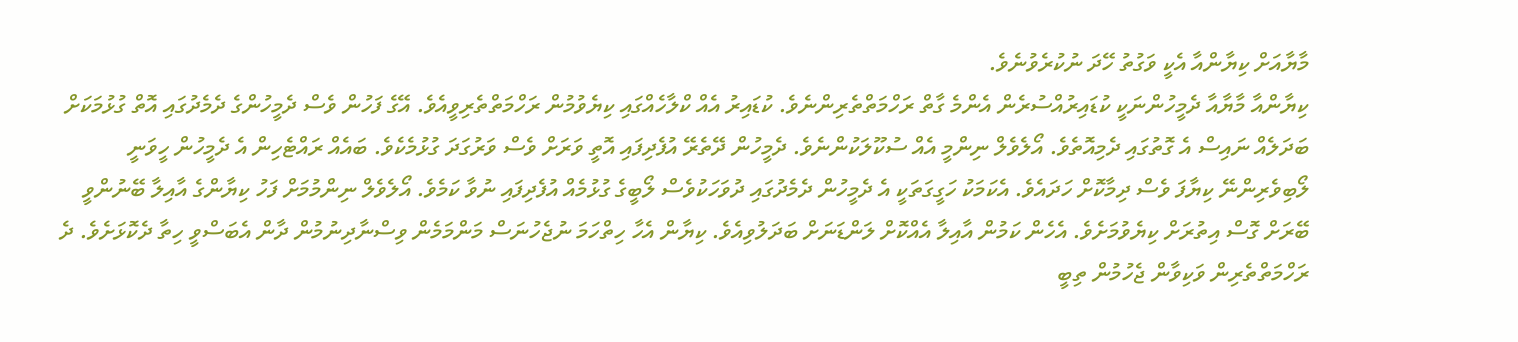މާޔާއަށް ކިޔާންއާ އެކީ ވަގުތު ހޭދަ ނުކުރެވުނެވެ.
ކިޔާންއާ މާޔާއާ ދެމީހުންނަކީ ކުޑައިރުއްސުރެން އެންމެ ގާތް ރަހްމަތްތެރިންނެވެ. ކުޑައިރު އެއް ކްލާހެއްގައި ކިޔެވުމުން ރަހްމަތްތެރިވީއެވެ. އޭގެ ފަހުން ވެސް ދެމީހުންގެ ދެމެދުގައި އޮތް ގުޅުމަކަށް ބަދަލެއް ނައިސް އެ ގޮތުގައި ދެމިއޮތެވެ. އޯލެވެލް ނިންމީ އެއް ސުކޫލަކުންނެވެ. ދެމީހުން ދޭތެރޭ އުފެދިފައި އޮތީ ވަރަށް ވެސް ވަރުގަދަ ގުޅުމެކެވެ. ބައެއް ރައްޓެހިން އެ ދެމީހުން ހީވަނީ ލޯބިވެރިންނޭ ކިޔާފަ ވެސް ދިމާކޮށް ހަދައެވެ. އެކަމަކު ހަގީގަތަކީ އެ ދެމީހުން ދެމެދުގައި ދުވަހަކުވެސް ލޯބީގެ ގުޅުމެއް އުފެދިފައި ނުވާ ކަމެވެ. އޯލެވެލް ނިންމުމަށް ފަހު ކިޔާންގެ އާއިލާ ބޭނުންވީ ބޭރަށް ގޮސް އިތުރަށް ކިޔެވުމަށެވެ. އެހެން ކަމުން އާއިލާ އެއްކޮށް ލަންޑަނަށް ބަދަލުވިއެވެ. ކިޔާން އެހާ ހިތްހަމަ ނުޖެހުނަސް މަންމަމެން ވިސްނާދިނުމުން ދާން އެބަސްވީ ހިތާ ދެކޮޅަށެވެ. ދެ ރަހްމަތްތެރިން ވަކިވާން ޖެހުމުން ތިބީ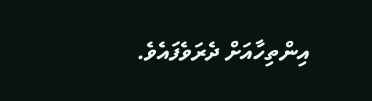އިންތިހާއަށް ދެރަވެފައެވެ.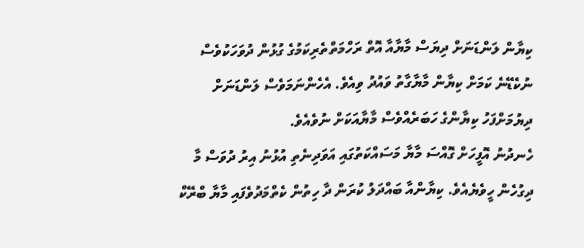ކިޔާން ލަންޑަނަށް ދިޔަސް މާޔާއާ އޮތް ރަހްމަތްތެރިކަމުގެ ގުޅުން ދުވަހަކުވެސް ނުކެޑޭނެ ކަމަށް ކިޔާން މާޔާގާތު ވައުދު ވިއެވެ. އެހެންނަމަވެސް ލަންޑަނަށް ދިޔުމަށްފަހު ކިޔާންގެ ހަބަރެއްވެސް މާޔާއަކަށް ނުވެއެވެ.
ހެނދުނު އޮފީހަށް ގޮއްސަ މާޔާ މަސައްކަތުގައި އަވަދިނެތި އުޅުނު އިރު ދުވަސް މާ ދިގުހެން ހީވެޔެއެވެ. ކިޔާންއާ ބައްދަލު ކުރަން ދާ ހިތުން ކެތްމަދުވެފައި މާޔާ ބްރޭކް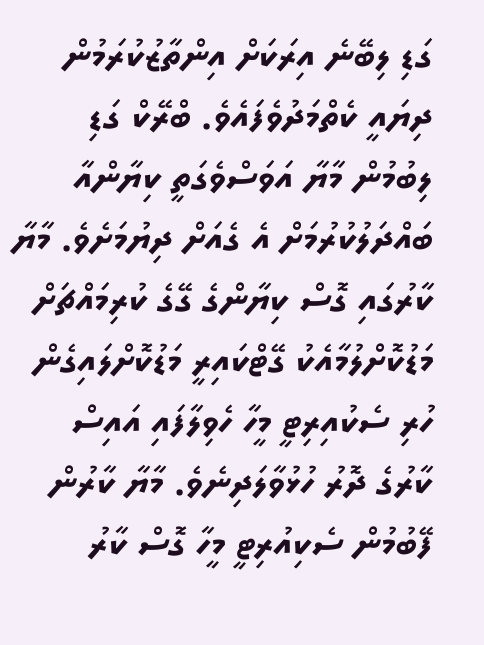ގަޑި ލިބޭނެ އިރަކަށް އިންތާޒުކުރަމުން ދިޔައީ ކެތްމަދުވެފައެވެ. ބްރޭކް ގަޑި ލިބުމުން މާޔާ އަވަސްވެގަތީ ކިޔާންއާ ބައްދަލުކުރުމަށް އެ ގެއަށް ދިޔުމަށެވެ. މާޔާ ކާރުގައި ގޮސް ކިޔާންގެ ގޭގެ ކުރިމައްޗަށް މަޑުކޮށްލުމާއެކު ގޭޓްކައިރީ މަޑުކޮށްލައިގެން ހުރި ސެކުއިރިޓީ މީހާ ހެވިލާފައި އައިސް ކާރުގެ ދޮރު ހުޅުވާލަދިނެވެ. މާޔާ ކާރުން ފޭބުމުން ސެކިއުރިޓީ މީހާ ގޮސް ކާރު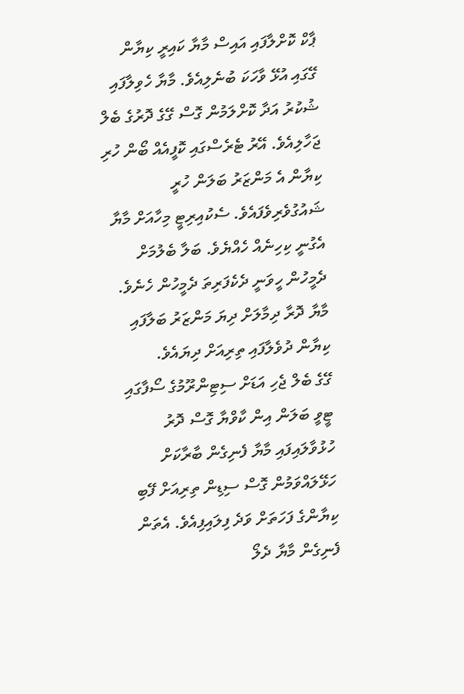ޕާކް ކޮށްލާފައި އައިސް މާޔާ ކައިރީ ކިޔާން ގޭގައި އުޅޭ ވާހަކަ ބުނެލިއެވެ. މާޔާ ހެވިލާފައި ޝުކުރު އަދާ ކޮށްލަމުން ގޮސް ގޭގެ ދޮރުގެ ބެލް ޖަހާލިއެވެ. އޭރު ޓެރެސްގައި ކޮފީއެއް ބޯން ހުރި ކިޔާން އެ މަންޒަރު ބަލަން ހުރީ ޝައުގުވެރިވެފައެވެ. ސެކުއިރިޓީ މިހާއަށް މާޔާ އެގުނީ ކިހިނެއް ހެއްޔެވެ. ބަލާ ބެލުމަށް ދެމީހުން ހީވަނީ ދެކެފަރިތަ ދެމީހުން ހެނެވެ. މާޔާ ދޮރާ ދިމާލަށް ދިޔަ މަންޒަރު ބަލާފައި ކިޔާން ދުވެލާފައި ތިރިއަށް ދިޔައެވެ.
ގޭގެ ބެލް ޖެހި އަޑަށް ސިޓިންރޫމުގެ ސޯފާގައި ޓީވީ ބަލަން އިން ކާވްޔާ ގޮސް ދޮރު ހުޅުވާލައިފައި މާޔާ ފެނިގެން ބާރާކަށް ހަޅޭލައްވަމުން ގޮސް ސިޑިން ތިރިއަށް ފޭބި ކިޔާންގެ ފަހަތަށް ވަދެ ފިލައިފިއެވެ. އެތަން ފެނިގެން މާޔާ ދެލޯ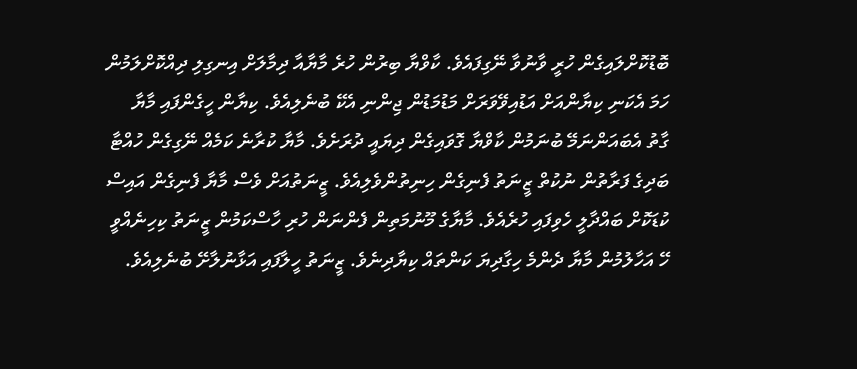ބޮޑުކޮށްލައިގެން ހުރީ ވާނުވާ ނޭގިފައެވެ. ކާވްޔާ ބިރުން ހުރެ މާޔާއާ ދިމާލަށް އިނގިލި ދިއްކޮށްލަމުން ހަމަ އެކަނި ކިޔާންއަށް އަޑުއިވޭވަރަށް މަޑުމަޑުން ޖިންނި އެކޭ ބުނެލިއެވެ. ކިޔާން ހީގެންފައި މާޔާ ގާތު އެބައަންނަމޭ ބުނަމުން ކާވްޔާ ގޮވައިގެން ދިޔައީ ދުރަށެވެ. މާޔާ ކުރާނެ ކަމެއް ނޭގިގެން ހުއްޓާ ބަދިގެ ފަރާތުން ނުކުތް ޒީނަތު ފެނިގެން ހިނިތުންވެލިއެވެ. ޒީނަތުއަށް ވެސް މާޔާ ފެނިގެން އައިސް ކުޑަކޮށް ބައްދާލީ ހެވިފައި ހުރެއެވެ. މާޔާގެ މޫނުމަތިން ފެންނަން ހުރި ހާސްކަމުން ޒީނަތު ކިހިނެއްވީ ހޭ އަހާލުމުން މާޔާ ދެންމެ ހިގާދިޔަ ކަންތައް ކިޔާދިނެވެ. ޒީނަތު ހީލާފައި އަޅާނުލާށޭ ބުނެލިއެވެ.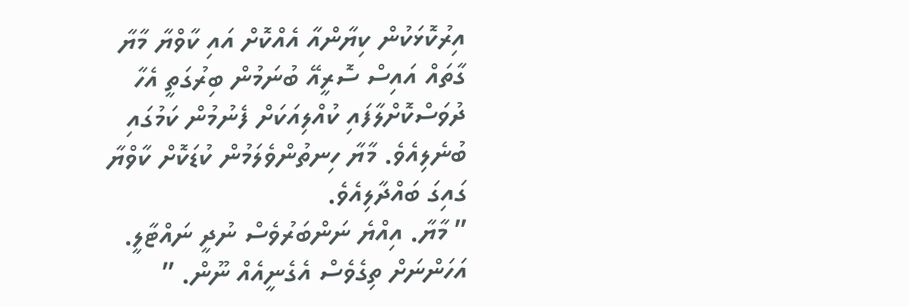އިރުކޮޅަކުން ކިޔާންއާ އެއްކޮށް އައި ކާވްޔާ މާޔާ ގާތައް އައިސް ސޮރީއޭ ބުނަމުން ބިރުގަތީ އެހާ ދުވަސްކޮށްލާފައި ކުއްލިއަކަށް ފެނުމުން ކަމުގައި ބުނެލިއެވެ. މާޔާ ހިނތުންވެލަމުން ކުޑަކޮށް ކާވްޔާ ގައިގަ ބައްދާލިއެވެ.
” މާޔާ. އިއްޔެ ނަންބަރުވެސް ނުދީ ނައްޓާލީ. އަހަންނަށް ތިގެވެސް އެގެނީއެއް ނޫން. ”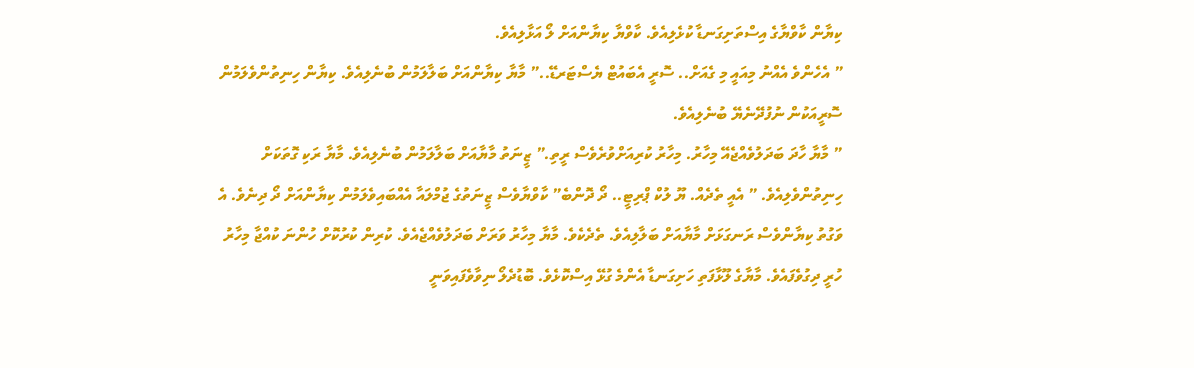ކިޔާން ކާވްޔާގެ އިސްތަށިގަނޑާ ކުޅެލިއެވެ. ކާވްޔާ ކިޔާންއަށް ލޯ އަޅާލިއެވެ.
” އެހެންވެ އެއްނު މިއައީ މި ގެއަށް.. ސޮރީ އެބައުޓް ޔެސްޓަރޑޭ..” މާޔާ ކިޔާންއަށް ބަލާލަމުން ބުނެލިއެވެ. ކިޔާން ހިނިތުންވެލަމުން ސޮރީއަކުން ނުފުދޭނެޔޭ ބުނެލިއެވެ.
” މާޔާ ހާދަ ބަދަލުވެއްޖެއޭ މިހާރު. މިހާރު ކުރިއަށްވުރެވެސް ރީތި.” ޒީނަތު މާޔާއަށް ބަލާލަމުން ބުނެލިއެވެ. މާޔާ ރަކި ގޮތަކަށް ހިނިތުންވެލިއެވެ. ” އެއީ ތެދެއް. ޔޫ ލުކް ޕްރިޓީ.. ދޯ ދޮންބެ” ކާވްޔާވެސް ޒީނަތުގެ ޖުމްލައާ އެއްބައިވެލަމުން ކިޔާންއަށް ދޯ ދިނެވެ. އެ ވަގުތު ކިޔާންވެސް ރަނގަޅަށް މާޔާއަށް ބަލާލިއެވެ. ތެދެކެވެ. މާޔާ މިހާރު ވަރަށް ބަދަލުވެއްޖެއެވެ. ކުރިން ކުރުކޮށް ހުންނަ ކުއްޖާ މިހާރު ހުރީ ދިގުވެފައެވެ. މާޔާގެ ލޫޅާފަތި ހަށިގަނޑާ އެންމެ ގުޅޭ އިސްކޮޅެވެ. ބޮޑުދެލޯ ނިވާވެފައިވަނީ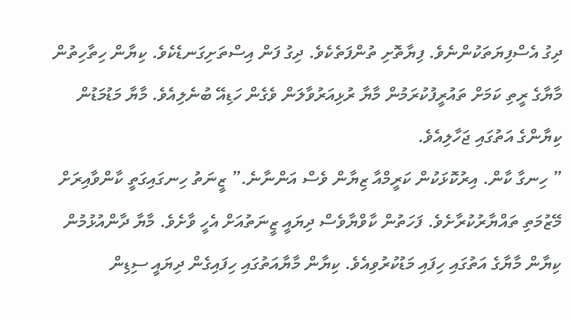ދިގު އެސްފިޔަތަކުންނެވެ. ފިޔާތޮށި ތުންފަތެކެވެ. ދިގު ފަން އިސްތަށިގަނޑެކެވެ. ކިޔާން ހިތާހިތުން މާޔާގެ ރީތި ކަމަށް ތައުރީފުކުރަމުން މާޔާ ރުޅިއަރުވާލަން ވެގެން ހަޑިއޭ ބުނެލިއެވެ. މާޔާ މަޑުމަޑުން ކިޔާންގެ އަތުގައި ޖަހާލިއެވެ.
” ހިނގާ ކާން. އިރުކޮޅަކުން ކަރީމްއާ ޒިޔާން ވެސް އަންނާނެ.” ޒީނަތު ހިނގައިގަތީ ކާންވާއިރަށް މޭޒުމަތި ތައްޔާރުކުރާށެވެ. ފަހަތުން ކާވްޔާވެސް ދިޔައީ ޒީނަތުއަށް އެހީ ވާށެވެ. މާޔާ ދާންއުޅުމުން ކިޔާން މާޔާގެ އަތުގައި ހިފައި މަޑުކުރުވިއެވެ. ކިޔާން މާޔާއަތުގައި ހިފައިގެން ދިޔައީ ސިޑިން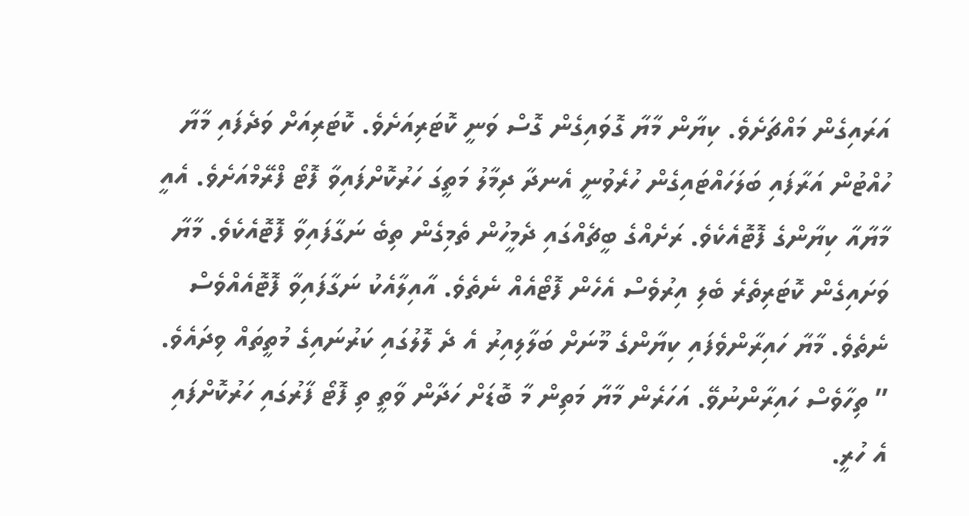އަރައިގެން މައްޗަށެވެ. ކިޔާން މާޔާ ގޮވައިގެން ގޮސް ވަނީ ކޮޓަރިއަށެވެ. ކޮޓަރިއަށް ވަދެފައި މާޔާ ހުއްޓުން އަރާފައި ބަލަހައްޓައިގެން ހުރެވުނީ އެނދާ ދިމާލު މަތީގަ ހަރުކޮށްފައިވާ ފޮޓޯ ފްރޭމްއަށެވެ. އެއީ މާޔާއާ ކިޔާންގެ ފޮޓޮއެކެވެ. ރަށެއްގެ ބީޗެއްގައި ދެމީހުން ތެމިގެން ތިބެ ނަގާފައިވާ ފޮޓޮއެކެވެ. މާޔާ ވަށައިގެން ކޮޓަރިތެރެ ބެލި އިރުވެސް އެހެން ފޮޓޯއެއް ނެތެވެ. އާއިލާއެކު ނަގާފައިވާ ފޮޓޮއެއްވެސް ނެތެވެ. މާޔާ ހައިރާންވެފައި ކިޔާންގެ މޫނަށް ބަލާލިއިރު އެ ދެ ލޮލުގައި ކަރުނައިގެ މުތީތައް ވިދައެވެ.
” ތިހާވެސް ހައިރާންނުވޭ. އަހަރެން މާޔާ މަތިން މާ ބޮޑަށް ހަދާން ވާތީ ތި ފޮޓޯ ފާރުގައި ހަރުކޮށްފައި އެ ހުރީ.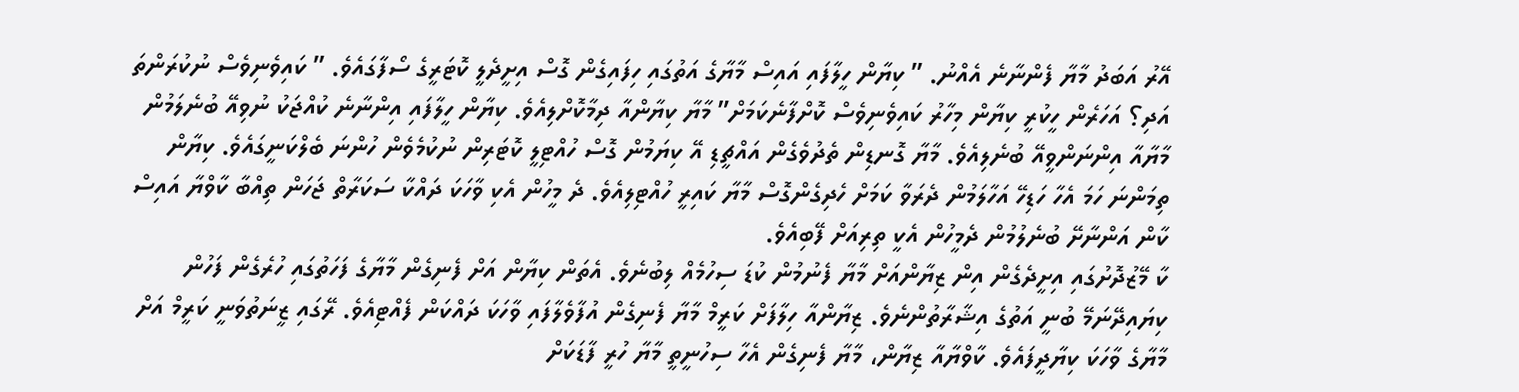އޭރު އަބަދު މާޔާ ފެންނާނެ އެއްނު. ” ކިޔާން ހީލާފައި އައިސް މާޔާގެ އަތުގައި ހިފައިގެން ގޮސް އިށީދެލީ ކޮޓަރީގެ ސޯފާގައެވެ. ” ކައިވެނިވެސް ނުކުރަންތަ އަދި؟ އަހަރެން ހީކުރީ ކިޔާން މިހާރު ކައިވެނިވެސް ކޮށްފާނެކަމަށް” މާޔާ ކިޔާންއާ ދިމާކޮށްލިއެވެ. ކިޔާން ހީލާފައި އިންނާނެ ކުއްޖަކު ނުވިއޭ ބުނެލަމުން މާޔާއާ އިންނަންވީއޭ ބުނެލިއެވެ. މާޔާ ގޮނޑިން ތެދުވެގެން އައްޗީޑި އޭ ކިޔަމުން ގޮސް ހުއްޓިލީ ކޮޓަރިން ނުކުމެވެން ހުންނަ ބެލްކަނީގައެވެ. ކިޔާން ތިމަންނަ ހަމަ އެހާ ހަޑިހޭ އަހާލަމުން ދެރަވާ ކަމަށް ހެދިގެންގޮސް މާޔާ ކައިރީ ހުއްޓިލިއެވެ. ދެ މީހުން އެކި ވާހަކަ ދައްކާ ސަކަރާތް ޖަހަން ތިއްބާ ކާވްޔާ އައިސް ކާން އަންނާށޭ ބުނެލުމުން ދެމީހުން އެކީ ތިރިއަށް ފޭބިއެވެ.
ކާ މޭޒުދޮށުގައި އިށީދެގެން އިން ޒިޔާންއަށް މާޔާ ފެނުމުން ކުޑަ ސިހުމެއް ލިބުނެވެ. އެތަން ކިޔާން އަށް ފެނިގެން މާޔާގެ ފަހަތުގައި ހުރެގެން ފަހުން ކިޔައިދޭނަމޭ ބުނީ އަތުގެ އިޝާރާތުންނެވެ. ޒިޔާންއާ ހިލާފަށް ކަރީމް މާޔާ ފެނިގެން އުފާވެލާފައި ވާހަކަ ދައްކަން ފެއްޓިއެވެ. ރޭގައި ޒީނަތުވަނީ ކަރީމް އަށް މާޔާގެ ވާހަކަ ކިޔާދީފައެވެ. ކާވްޔާއާ ޒިޔާން، މާޔާ ފެނިގެން އެހާ ސިހުނީތީ މާޔާ ހުރީ ފާޑަކަށް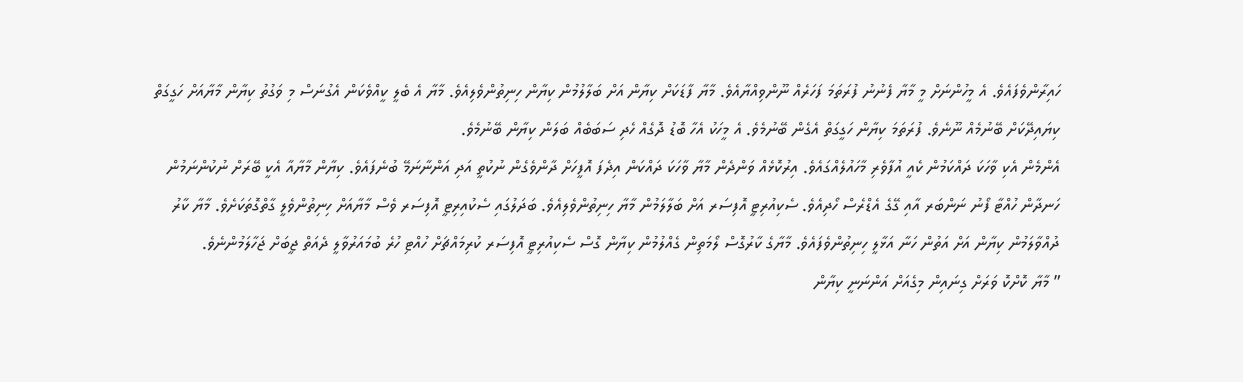ހައިރާންވެފައެވެ. އެ މީހުންނަށް މީ މާޔާ ފެނުނު ފުރަތަމަ ފަހަރެއް ނޫންވިއްޔާއެވެ. މާޔާ ފާޑަކަށް ކިޔާން އަށް ބަލާލުމުން ކިޔާން ހިނިތުންވެލިއެވެ. މާޔާ އެ ބެލީ ކީއްވެކަން އެގުނަސް މި ވަގުތު ކިޔާން މާޔާއަށް ހަގީގަތް ކިޔައިދޭކަށް ބޭނުމެއް ނޫނެވެ. ފުރަތަމަ ކިޔާން ހަގީގަތް އެގެން ބޭނުމެވެ. އެ މީހަކު އެހާ ބޮޑު ދޮގެއް ހެދި ސަބަބެއް ބަލަން ކިޔާން ބޭނުމެވެ.
އެންމެން އެކި ވާހަކަ ދައްކަމުން ކެއީ އުފާވެރި މާހައުލެއްގައެވެ. އިރުކޮޅެއް ވަންދެން މާޔާ ވާހަކަ ދައްކަން އިދެފަ އޮފީހަށް ދާންވެގެން ނުކުތީ އަދި އަންނާނަމޭ ބުނެފައެވެ. ކިޔާން މާޔާއާ އެކީ ބޭރަށް ނުކުންނަމުން ހަނދާން ހުއްޓާ ފޯނު ނަންބަރ އާއި ގޭގެ އެޑްރެސް ހޯދިއެވެ. ސެކިއުރިޓީ އޮފިސަރ އަށް ބަލާލަމުން މާޔާ ހިނިތުންވެލިއެވެ. ބަދަލުގައި ސެކުއިރިޓީ އޮފިސަރ ވެސް މާޔާއަށް ހިނިތުންވެލީ ގާތްގޮތަކަށެވެ. މާޔާ ކާރު ދުއްވާލަމުން ކިޔާން އަށް އަތުން ހަނާ އަޅާލީ ހިނިތުންވެފައެވެ. މާޔާގެ ކާރުގޮސް ލޯމަތިން ގެއްލުމުން ކިޔާން ގޮސް ސެކިއުރިޓީ އޮފިސަރ ކުރިމައްޗަށް ހުއްޓި ހުރެ ބުމައަރުވާލީ ދެއަތް ޖީބަށް ޖަހާލަމުންނެވެ.
” މާޔާ ކޮށްކޮ ވަރަށް ގިނައިން މިގެއަށް އަންނަނީ ކިޔާން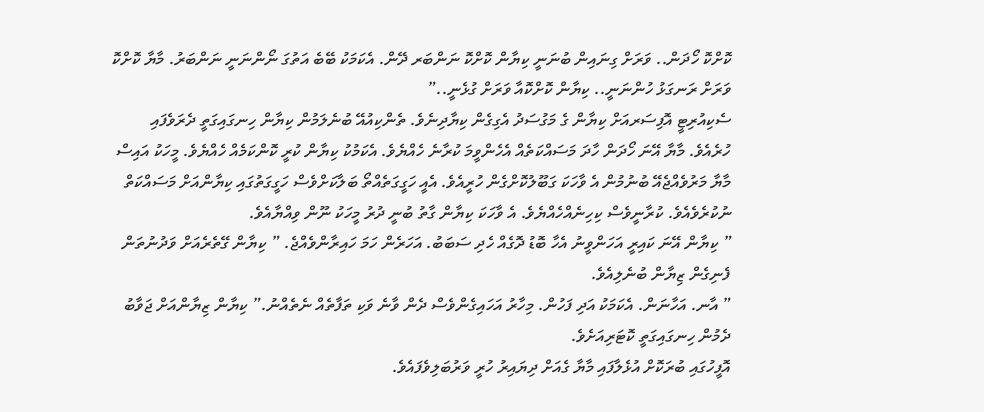ކޮށްކޮ ހޯދަން.. ވަރަށް ގިނައިން ބުނަނީ ކިޔާން ކޮށްކޮ ނަންބަރ ދޭން. އެކަމަކު ބޭބެ އަތުގަ ނޯންނަނީ ނަންބަރު. މާޔާ ކޮށްކޮ ވަރަށް ރަނގަޅު ހުންނަނީ.. ކިޔާން ކޮށްކޮއާ ވަރަށް ގުޅެނީ..”
ސެކިއުރިޓީ އޮފިސަރއަށް ކިޔާން ގެ މަގުސަދު އެގިގެން ކިޔާދިނެވެ. ތެންކިއުއޭ ބުނެލަމުން ކިޔާން ހިނގައިގަތީ ދެރަވެފައި ހުރެއެވެ. މާޔާ އޭނަ ހޯދަން ހާދަ މަސައްކަތެއް އެހެންވީމަ ކުރާނެ ހެއްޔެވެ. އެކަމުކު ކިޔާން ކުރީ ކޮންކަމެއް ހެއްޔެވެ. މީހަކު އައިސް މާޔާ މަރުވެއްޖެއޭ ބުނުމުން އެ ވާހަކަ ގަބޫލުކޮށްގެން ހުރީއެވެ. އެއީ ހަގީގަތެއްތޯ ބަލާކަށްވެސް ހަގީގަތުގައި ކިޔާންއަށް މަސައްކަތް ނުކުރެވެއެވެ. ކުރާނީވެސް ކިހިނެއްހެއްޔެވެ. އެ ވާހަކަ ކިޔާން ގާތު ބުނީ ދުރު މީހަކު ނޫން ވިއްޔާއެވެ.
” ކިޔާން އޭނަ ކައިރީ އަހަންވީނު އެހާ ބޮޑު ދޮގެއް ހެދި ސަބަބު. އަހަރެން ހަމަ ހައިރާންވެއްޖެ. ” ކިޔާން ގޭތެރެއަށް ވަދުނުތަން ފެނިގެން ޒިޔާން ބުނެލިއެވެ.
” އާނ. އަހާނަން. އެކަމަކު އަދި ފަހުން. މިހާރު އަހައިގެންވެސް ދެން ވާނެ ވަކި ތަފާތެއް ނެތެއްނު.” ކިޔާން ޒިޔާންއަށް ޖަވާބު ދެމުން ހިނގައިގަތީ ކޮޓަރިއަށެވެ.
އޮފީހުގައި ބުރަކޮށް އުޅެލާފައި މާޔާ ގެއަށް ދިޔައިރު ހުރީ ވަރުބަލިވެފައެވެ.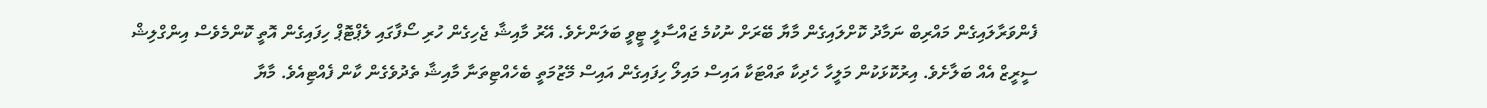ފެންވަރާލައިގެން މައްރިބް ނަމާދު ކޮށްލައިގެން މާޔާ ބޭރަށް ނުކުމެ ޖައްސާލީ ޓީވީ ބަލަންށެވެ. އޭރު މާއިޝާ ޖެހިގެން ހުރި ސޯފާގައި ލެޕްޓޮޕް ހިފައިގެން އޮތީ ކޮންމެވެސް އިންގްލިޝް ސީރީޒް އެއް ބަލާށެވެ. އިރުކޮޅަކުން މަލީހާ ހެދިކާ ތައްޓަކާ އައިސް މައިލޯ ހިފައިގެން އައިސް މޭޒުމަތީ ބެހެއްޓިތަނާ މާއިޝާ ތެދުވެގެން ކާން ފެއްޓިއެވެ. މާޔާ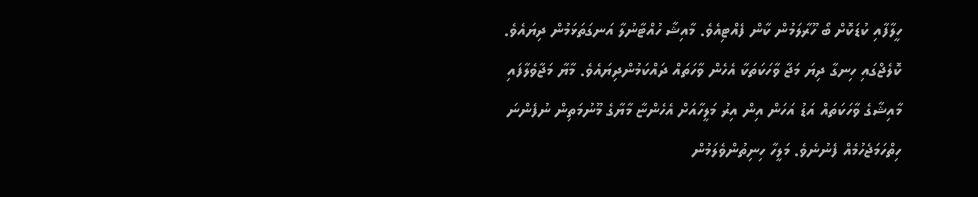ހީލާފާއި ކުޑަކޮށް ބޯ ހޫރާލަމުން ކާން ފެއްޓިއެވެ. މާއިޝާ ހުއްޓާނުލާ އަނގަތަޅަމުން ދިޔައެވެ. ކޮލެޖްގައި ހިނގާ ދިޔަ މަޖާ ވާހަކަތަކާ އެހެން ވާހަތައް ދައްކަމުންދިޔައެވެ. މާޔާ މަޖާވެލާފައި މާއިޝާގެ ވާހަކަތައް އަޑު އަހަން އިން އިރު މަލީހާއަށް އެހެންޏާ މާޔާގެ މޫނުމަތިން ނުފެންނަ ހިތްހަމަޖެހުމެއް ފެނުނެވެ. މަލީހާ ހިނިތުންވެލަމުން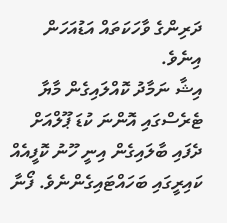ދަރިންގެ ވާހަކަތައް އަޑުއަހަން އިނެވެ.
އިޝާ ނަމާދު ކޮއްލައިގެން މާޔާ ޓެރެސްގައި އޮންނަ ކުޑަ ޕޫލްއަށް ދެފައި ބާލައިގެން އިނީ ހޫނު ކޮފީއެއް ކައިރީގައި ބަހައްޓައިގެންނެވެ. ފޯނާ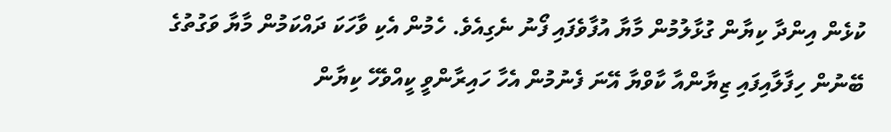ކުޅެން އިންދާ ކިޔާން ގުޅާލުމުން މާޔާ އުފާވެފައި ފޯނު ނެގިއެވެ. ހެމުން އެކި ވާހަކަ ދައްކަމުން މާޔާ ވަގުތުގެ ބޭނުން ހިފާލާއިފައި ޒިޔާންއާ ކާވްޔާ އޭނަ ފެނުމުން އެހާ ހައިރާންވީ ކީއްވެހޭ ކިޔާން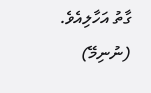ގާތު އަހާލިއެވެ.
(ނުނިމޭ)